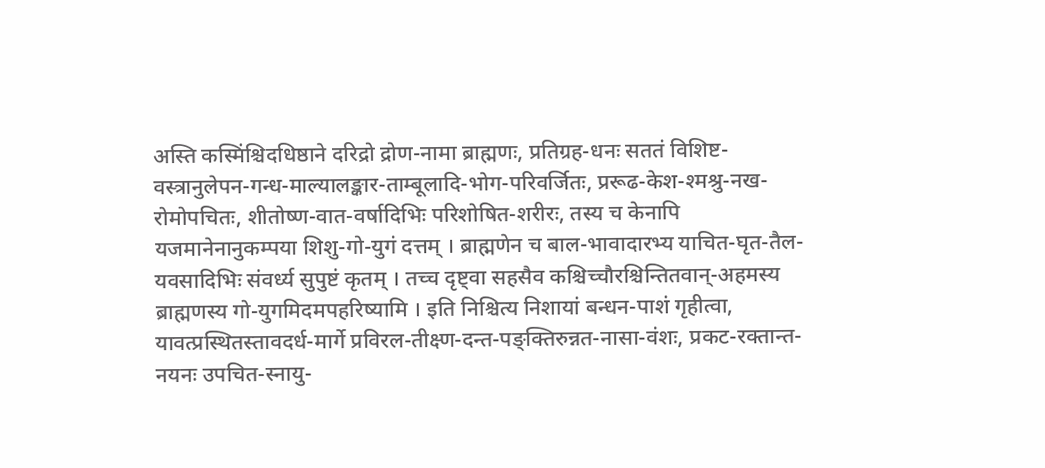अस्ति कस्मिंश्चिदधिष्ठाने दरिद्रो द्रोण-नामा ब्राह्मणः, प्रतिग्रह-धनः सततं विशिष्ट-वस्त्रानुलेपन-गन्ध-माल्यालङ्कार-ताम्बूलादि-भोग-परिवर्जितः, प्ररूढ-केश-श्मश्रु-नख-रोमोपचितः, शीतोष्ण-वात-वर्षादिभिः परिशोषित-शरीरः, तस्य च केनापि यजमानेनानुकम्पया शिशु-गो-युगं दत्तम् । ब्राह्मणेन च बाल-भावादारभ्य याचित-घृत-तैल-यवसादिभिः संवर्ध्य सुपुष्टं कृतम् । तच्च दृष्ट्वा सहसैव कश्चिच्चौरश्चिन्तितवान्-अहमस्य ब्राह्मणस्य गो-युगमिदमपहरिष्यामि । इति निश्चित्य निशायां बन्धन-पाशं गृहीत्वा, यावत्प्रस्थितस्तावदर्ध-मार्गे प्रविरल-तीक्ष्ण-दन्त-पङ्क्तिरुन्नत-नासा-वंशः, प्रकट-रक्तान्त-नयनः उपचित-स्नायु-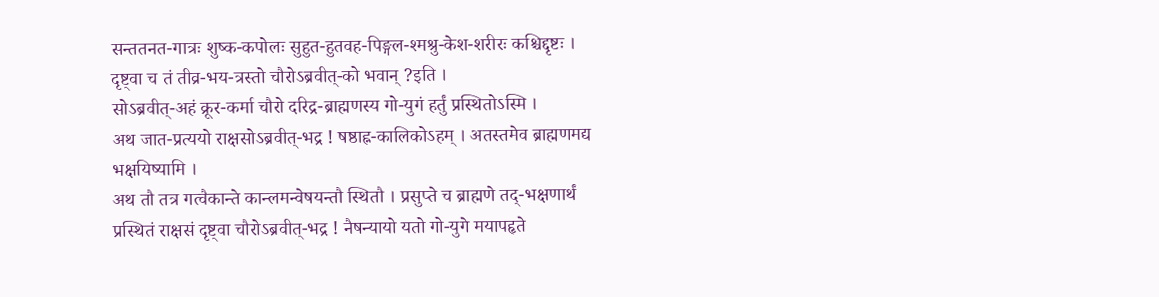सन्ततनत-गात्रः शुष्क-कपोलः सुहुत-हुतवह-पिङ्गल-श्मश्रु-केश-शरीरः कश्चिद्दृष्टः । दृष्ट्वा च तं तीव्र-भय-त्रस्तो चौरोऽब्रवीत्-को भवान् ?इति ।
सोऽब्रवीत्-अहं क्रूर-कर्मा चौरो दरिद्र-ब्राह्मणस्य गो-युगं हर्तुं प्रस्थितोऽस्मि ।
अथ जात-प्रत्ययो राक्षसोऽब्रवीत्-भद्र ! षष्ठाह्न-कालिकोऽहम् । अतस्तमेव ब्राह्मणमद्य भक्षयिष्यामि ।
अथ तौ तत्र गत्वैकान्ते कान्लमन्वेषयन्तौ स्थितौ । प्रसुप्ते च ब्राह्मणे तद्-भक्षणार्थं प्रस्थितं राक्षसं दृष्ट्वा चौरोऽब्रवीत्-भद्र ! नैषन्यायो यतो गो-युगे मयापहृते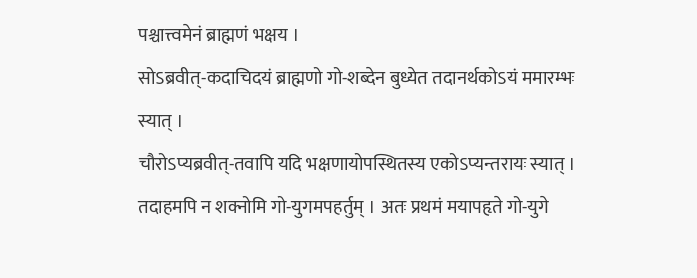पश्चात्त्वमेनं ब्राह्मणं भक्षय ।
सोऽब्रवीत्-कदाचिदयं ब्राह्मणो गो-शब्देन बुध्येत तदानर्थकोऽयं ममारम्भः स्यात् ।
चौरोऽप्यब्रवीत्-तवापि यदि भक्षणायोपस्थितस्य एकोऽप्यन्तरायः स्यात् । तदाहमपि न शक्नोमि गो-युगमपहर्तुम् । अतः प्रथमं मयापहृते गो-युगे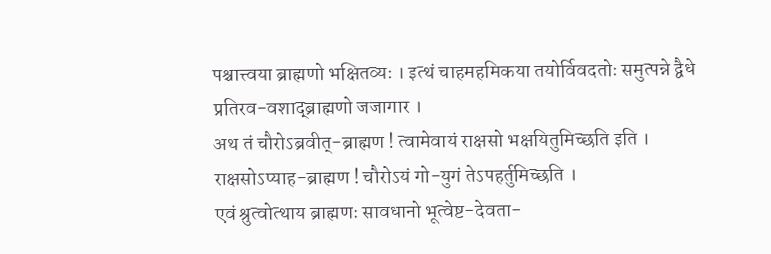पश्चात्त्वया ब्राह्मणो भक्षितव्यः । इत्थं चाहमहमिकया तयोर्विवदतोः समुत्पन्ने द्वैधे प्रतिरव-वशाद्ब्राह्मणो जजागार ।
अथ तं चौरोऽब्रवीत्-ब्राह्मण ! त्वामेवायं राक्षसो भक्षयितुमिच्छति इति ।
राक्षसोऽप्याह-ब्राह्मण ! चौरोऽयं गो-युगं तेऽपहर्तुमिच्छति ।
एवं श्रुत्वोत्थाय ब्राह्मणः सावधानो भूत्वेष्ट-देवता-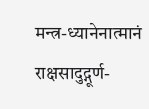मन्त्र-ध्यानेनात्मानं राक्षसादुद्गूर्ण-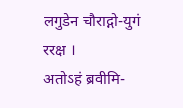लगुडेन चौराद्गो-युगं ररक्ष ।
अतोऽहं ब्रवीमि-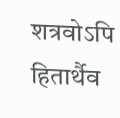शत्रवोऽपि हितार्थैव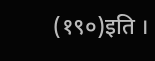(१९०)इति ।